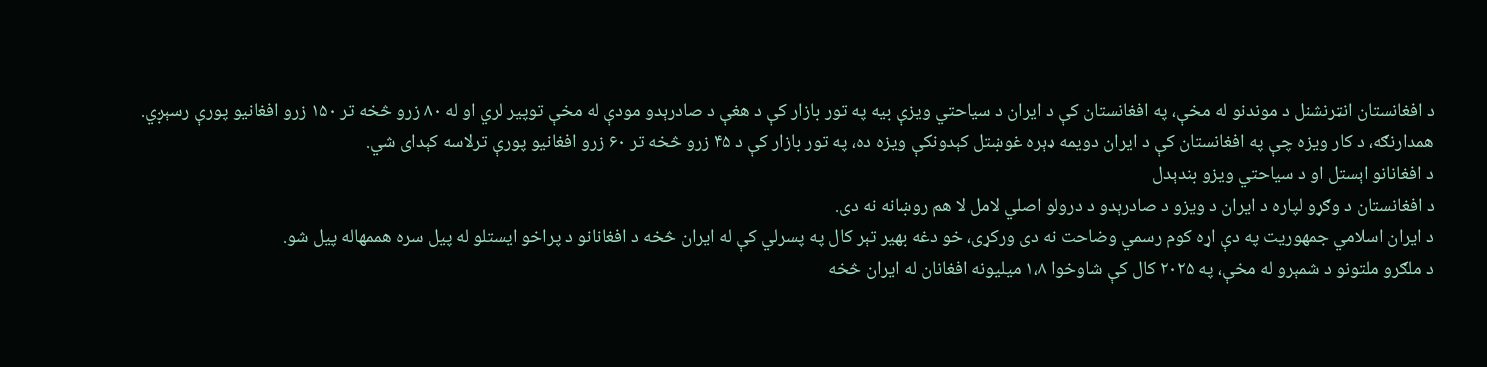د افغانستان انټرنشنل د موندنو له مخې، په افغانستان کې د ایران د سیاحتي ویزې بیه په تور بازار کې د هغې د صادرېدو مودې له مخې توپیر لري او له ۸۰ زرو څخه تر ۱۵۰ زرو افغانیو پورې رسېږي.
همدارنګه، د کار ویزه چې په افغانستان کې د ایران دویمه ډېره غوښتل کېدونکې ویزه ده، په تور بازار کې د ۴۵ زرو څخه تر ۶۰ زرو افغانیو پورې ترلاسه کېدای شي.
د افغانانو اېستل او د سیاحتي ویزو بندېدل
د افغانستان د وګړو لپاره د ایران د ویزو د صادرېدو د درولو اصلي لامل لا هم روښانه نه دی.
د ایران اسلامي جمهوریت په دې اړه کوم رسمي وضاحت نه دی ورکړی، خو دغه بهیر تېر کال په پسرلي کې له ایران څخه د افغانانو د پراخو ایستلو له پیل سره هممهاله پيل شو.
د ملګرو ملتونو د شمېرو له مخې، په ۲۰۲۵ کال کې شاوخوا ۱،۸ میلیونه افغانان له ایران څخه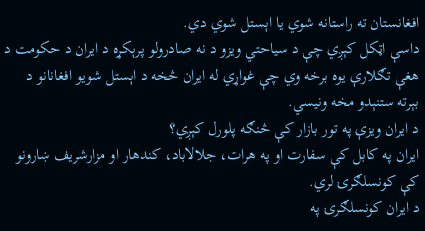افغانستان ته راستانه شوي یا اېستل شوي دي.
داسې اټکل کېږي چې د سیاحتي ویزو د نه صادرولو پرېکړه د ایران د حکومت د هغې تګلارې یوه برخه وي چې غواړي له ایران څخه د اېستل شویو افغانانو د بېرته ستنېدو مخه ونیسي.
د ایران ویزې په تور بازار کې څنګه پلورل کېږي؟
ایران په کابل کې سفارت او په هرات، جلالاباد، کندهار او مزارشریف ښارونو کې کونسلګرۍ لري.
د ایران کونسلګرۍ په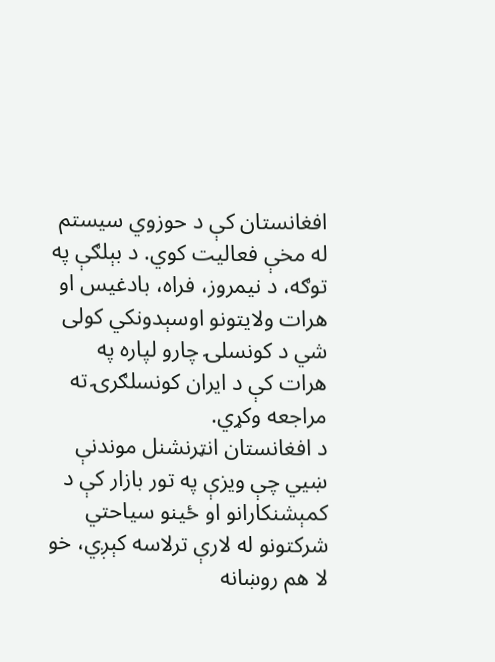افغانستان کې د حوزوي سیستم له مخې فعالیت کوي. د بېلګې په توګه، د نیمروز، فراه، بادغیس او هرات ولایتونو اوسېدونکي کولی شي د کونسلۍ چارو لپاره په هرات کې د ایران کونسلګرۍ ته مراجعه وکړي.
د افغانستان انټرنشنل موندنې ښيي چې ویزې په تور بازار کې د کمېشنکارانو او ځینو سیاحتي شرکتونو له لارې ترلاسه کېږي، خو لا هم روښانه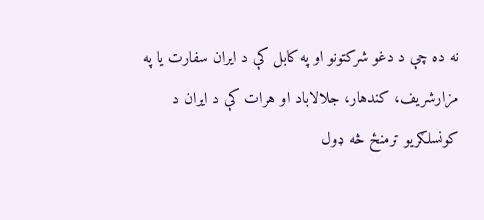نه ده چې د دغو شرکتونو او په کابل کې د ایران سفارت یا په مزارشریف، کندهار، جلالاباد او هرات کې د ایران د کونسلګریو ترمنځ څه ډول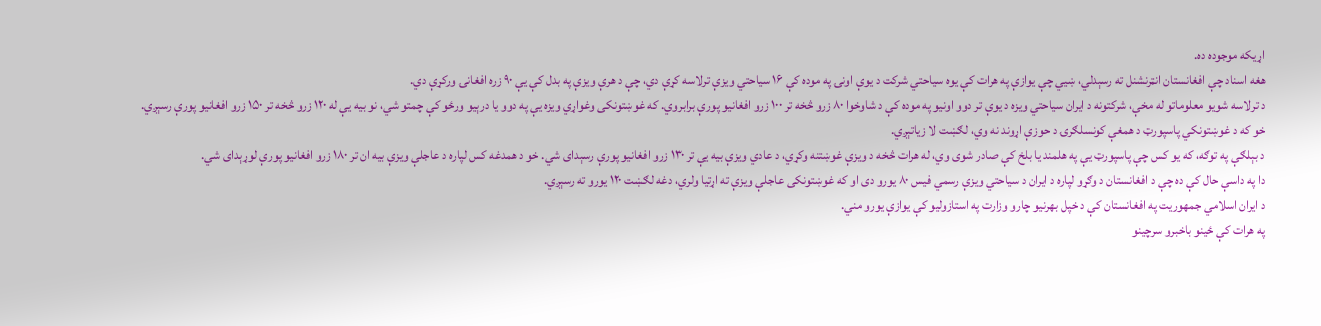اړیکه موجوده ده.
هغه اسناد چې افغانستان انټرنشنل ته رسېدلي، ښيي چې یوازې په هرات کې یوه سیاحتي شرکت د یوې اونۍ په موده کې ۱۶ سیاحتي ویزې ترلاسه کړې دي، چې د هرې ویزې په بدل کې یې ۹۰ زره افغانۍ ورکړې دي.
د ترلاسه شویو معلوماتو له مخې، شرکتونه د ایران سیاحتي ویزه د یوې تر دوو اونیو په موده کې د شاوخوا ۸۰ زرو څخه تر ۱۰۰ زرو افغانیو پورې برابروي. که غوښتونکی وغواړي ویزه یې په دوو یا درېیو ورځو کې چمتو شي، نو بیه یې له ۱۲۰ زرو څخه تر ۱۵۰ زرو افغانیو پورې رسېږي.
خو که د غوښتونکي پاسپورټ د همغې کونسلګرۍ د حوزې اړوند نه وي، لګښت لا زیاتېږي.
د بېلګې په توګه، که یو کس چې پاسپورټ یې په هلمند یا بلخ کې صادر شوی وي، له هرات څخه د ویزې غوښتنه وکړي، د عادي ویزې بیه یې تر ۱۳۰ زرو افغانیو پورې رسېدای شي. خو د همدغه کس لپاره د عاجلې ویزې بیه ان تر ۱۸۰ زرو افغانیو پورې لوړېدای شي.
دا په داسې حال کې ده چې د افغانستان د وګړو لپاره د ایران د سیاحتي ویزې رسمي فیس ۸۰ یورو دی او که غوښتونکی عاجلې ویزې ته اړتیا ولري، دغه لګښت ۱۲۰ یورو ته رسېږي.
د ایران اسلامي جمهوریت په افغانستان کې د خپل بهرنیو چارو وزارت په استازولیو کې یوازې یورو مني.
په هرات کې ځینو باخبرو سرچینو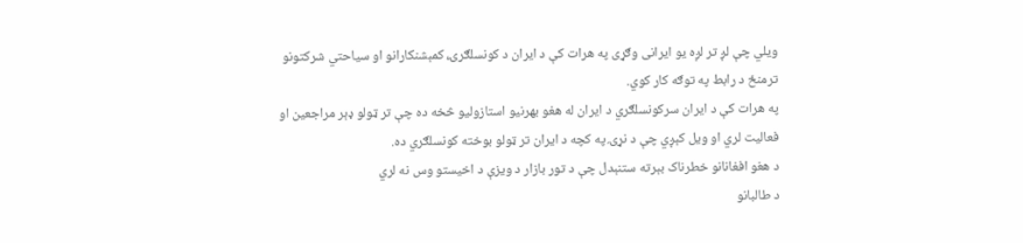ویلي چې لږ تر لږه یو ایرانی وګړی په هرات کې د ایران د کونسلګرۍ، کمېشنکارانو او سیاحتي شرکتونو ترمنځ د رابط په توګه کار کوي.
په هرات کې د ایران سرکونسلګري د ایران له هغو بهرنیو استازولیو څخه ده چې تر ټولو ډېر مراجعین او فعالیت لري او ویل کېږي چې د نړۍ په کچه د ایران تر ټولو بوخته کونسلګري ده.
د هغو افغانانو خطرناک بېرته ستنېدل چې د تور بازار د ویزې د اخیستو وس نه لري
د طالبانو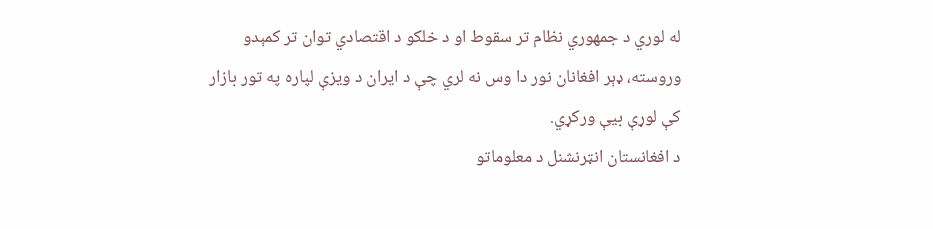له لوري د جمهوري نظام تر سقوط او د خلکو د اقتصادي توان تر کمېدو وروسته، ډېر افغانان نور دا وس نه لري چې د ایران د ویزې لپاره په تور بازار کې لوړې بیې ورکړي.
د افغانستان انټرنشنل د معلوماتو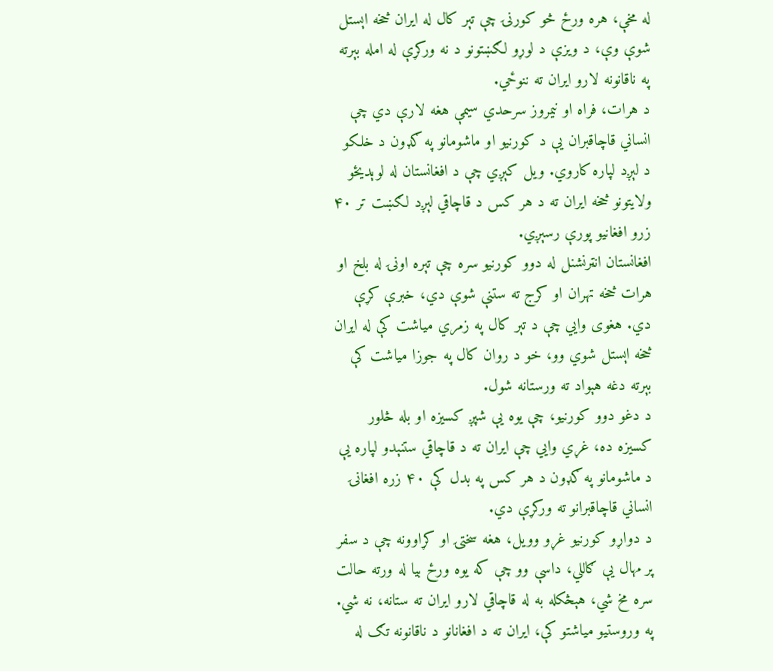له مخې، هره ورځ څو کورنۍ چې تېر کال له ایران څخه اېستل شوې وې، د ویزې د لوړو لګښتونو د نه ورکړې له امله بېرته په ناقانونه لارو ایران ته ننوځي.
د هرات، فراه او نیمروز سرحدي سیمې هغه لارې دي چې انساني قاچاقبران یې د کورنیو او ماشومانو په ګډون د خلکو د لېږد لپاره کاروي. ویل کېږي چې د افغانستان له لوېدیځو ولایتونو څخه ایران ته د هر کس د قاچاقي لېږد لګښت تر ۴۰ زرو افغانیو پورې رسېږي.
افغانستان انټرنشنل له دوو کورنیو سره چې تېره اونۍ له بلخ او هرات څخه تهران او کرج ته ستنې شوې دي، خبرې کړې دي. هغوی وایي چې د تېر کال په زمري میاشت کې له ایران څخه اېستل شوي وو، خو د روان کال په جوزا میاشت کې بېرته دغه هېواد ته ورستانه شول.
د دغو دوو کورنیو، چې یوه یې شپږ کسیزه او بله څلور کسیزه ده، غړي وایي چې ایران ته د قاچاقي ستنېدو لپاره یې د ماشومانو په ګډون د هر کس په بدل کې ۴۰ زره افغانۍ انساني قاچاقبرانو ته ورکړې دي.
د دواړو کورنیو غړو وویل، هغه سختۍ او کړاوونه چې د سفر پر مهال یې ګاللي، داسې وو چې که یوه ورځ بیا له ورته حالت سره مخ شي، هېڅکله به له قاچاقي لارو ایران ته ستانه، نه شي.
په وروستیو میاشتو کې، ایران ته د افغانانو د ناقانونه تګ له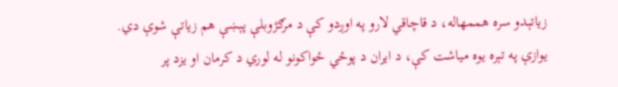زیاتېدو سره هممهاله، د قاچاقي لارو په اوږدو کې د مرګژوبلې پېښې هم زیاتې شوې دي. یوازې په تېره یوه میاشت کې، د ایران د پوځي ځواکونو له لوري د کرمان او یزد پر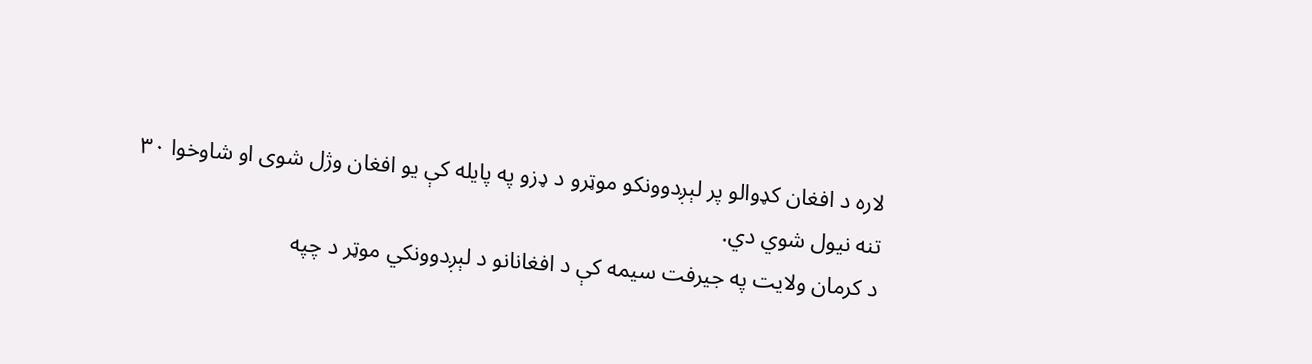لاره د افغان کډوالو پر لېږدوونکو موټرو د ډزو په پایله کې یو افغان وژل شوی او شاوخوا ۳۰ تنه نیول شوي دي.
د کرمان ولایت په جیرفت سیمه کې د افغانانو د لېږدوونکي موټر د چپه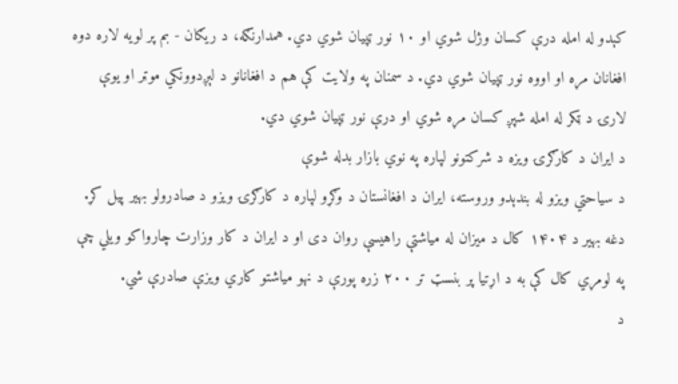کېدو له امله درې کسان وژل شوي او ۱۰ نور ټپیان شوي دي. همدارنګه، د ریګان - بم پر لویه لاره دوه افغانان مړه او اووه نور ټپیان شوي دي. د سمنان په ولایت کې هم د افغانانو د لېږدوونکي موټر او یوې لارۍ د ټکر له امله شپږ کسان مړه شوي او درې نور ټپیان شوي دي.
د ایران د کارګرۍ ویزه د شرکتونو لپاره په نوي بازار بدله شوې
د سیاحتي ویزو له بندېدو وروسته، ایران د افغانستان د وګړو لپاره د کارګرۍ ویزو د صادرولو بهیر پیل کړ. دغه بهیر د ۱۴۰۴ کال د میزان له میاشتې راهیسې روان دی او د ایران د کار وزارت چارواکو ویلي چې په لومړي کال کې به د اړتیا پر بنسټ تر ۲۰۰ زره پورې د نهو میاشتو کاري ویزې صادرې شي.
د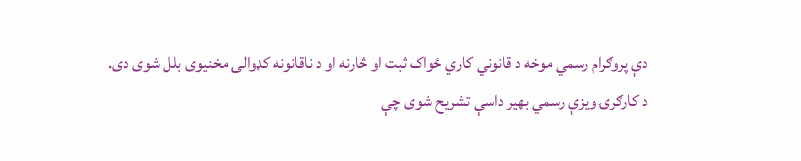دې پروګرام رسمي موخه د قانوني کاري ځواک ثبت او څارنه او د ناقانونه کډوالۍ مخنیوی بلل شوی دی.
د کارګرۍ ویزې رسمي بهیر داسې تشریح شوی چې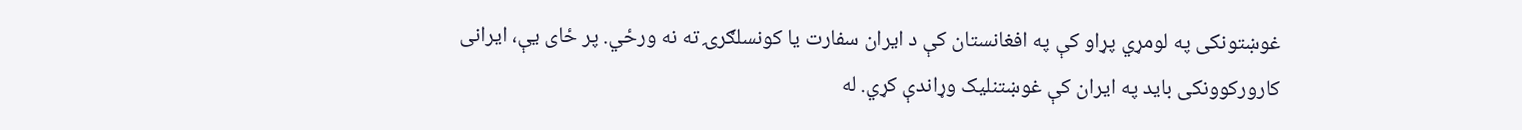غوښتونکی په لومړي پړاو کې په افغانستان کې د ایران سفارت یا کونسلګرۍ ته نه ورځي. پر ځای یې، ایرانی کارورکوونکی باید په ایران کې غوښتنلیک وړاندې کړي. له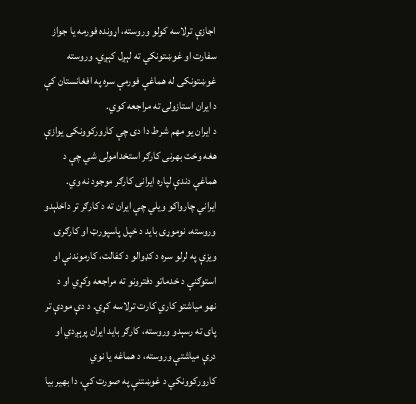اجازې ترلاسه کولو وروسته، اړونده فورمه یا جواز سفارت او غوښتونکي ته لېږل کېږي. وروسته غوښتونکی له هماغې فورمې سره په افغانستان کې د ایران استازولۍ ته مراجعه کوي.
د ایران یو مهم شرط دا دی چې کارورکوونکی یوازې هغه وخت بهرنی کارګر استخدامولی شي چې د هماغې دندې لپاره ایرانی کارګر موجود نه وي.
ایراني چارواکو ویلي چې ایران ته د کارګر تر داخلېدو وروسته، نوموړی باید د خپل پاسپورټ او کارګرۍ ویزې په لرلو سره د کډوالو د کفالت، کارموندنې او استوګنې د خدماتو دفترونو ته مراجعه وکړي او د نهو میاشتو کاري کارت ترلاسه کړي. د دې مودې تر پای ته رسېدو وروسته، کارګر باید ایران پرېږدي او درې میاشتې وروسته، د هماغه یا نوي کارورکوونکي د غوښتنې په صورت کې، دا بهیر بیا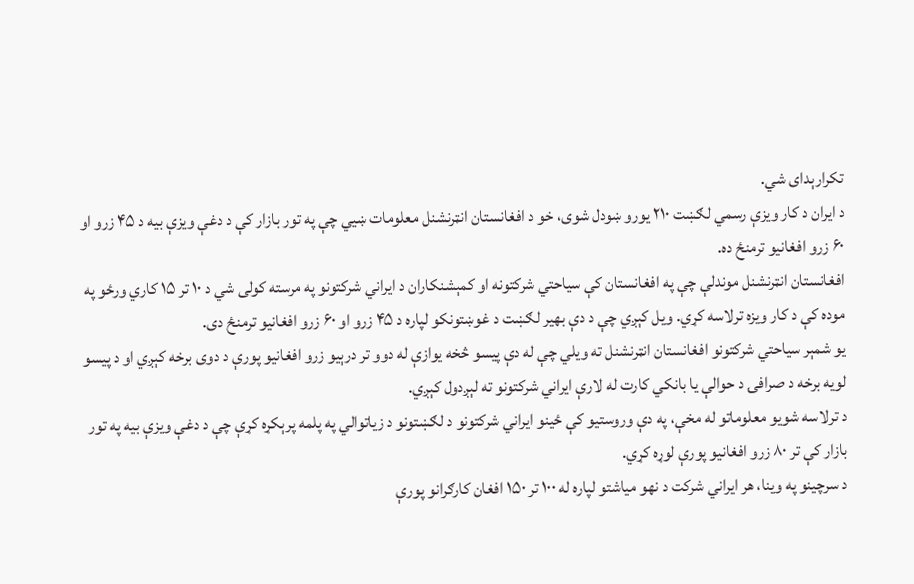تکرارېدای شي.
د ایران د کار ویزې رسمي لګښت ۲۱۰ یورو ښودل شوی، خو د افغانستان انټرنشنل معلومات ښيي چې په تور بازار کې د دغې ویزې بیه د ۴۵ زرو او ۶۰ زرو افغانیو ترمنځ ده.
افغانستان انټرنشنل موندلې چې په افغانستان کې سیاحتي شرکتونه او کمېشنکاران د ایراني شرکتونو په مرسته کولی شي د ۱۰ تر ۱۵ کاري ورځو په موده کې د کار ویزه ترلاسه کړي. ویل کېږي چې د دې بهیر لګښت د غوښتونکو لپاره د ۴۵ زرو او ۶۰ زرو افغانیو ترمنځ دی.
یو شمېر سیاحتي شرکتونو افغانستان انټرنشنل ته ویلي چې له دې پیسو څخه یوازې له دوو تر درېیو زرو افغانیو پورې د دوی برخه کېږي او د پیسو لویه برخه د صرافۍ د حوالې یا بانکي کارت له لارې ایراني شرکتونو ته لېږدول کېږي.
د ترلاسه شویو معلوماتو له مخې، په دې وروستیو کې ځینو ایراني شرکتونو د لګښتونو د زیاتوالي په پلمه پرېکړه کړې چې د دغې ویزې بیه په تور بازار کې تر ۸۰ زرو افغانیو پورې لوړه کړي.
د سرچینو په وینا، هر ایراني شرکت د نهو میاشتو لپاره له ۱۰۰ تر ۱۵۰ افغان کارګرانو پورې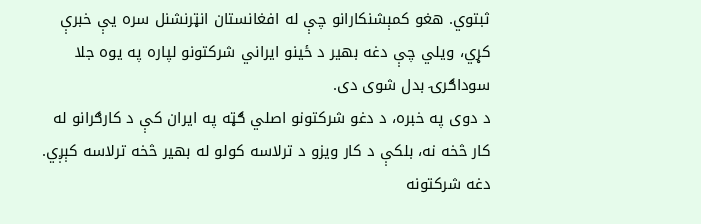ثبتوي. هغو کمېشنکارانو چې له افغانستان انټرنشنل سره یې خبرې کړي، ویلي چې دغه بهیر د ځینو ایراني شرکتونو لپاره په یوه جلا سوداګرۍ بدل شوی دی.
د دوی په خبره، د دغو شرکتونو اصلي ګټه په ایران کې د کارګرانو له کار څخه نه، بلکې د کار ویزو د ترلاسه کولو له بهیر څخه ترلاسه کېږي. دغه شرکتونه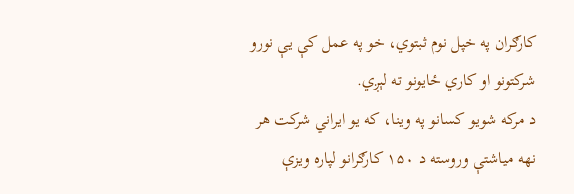کارګران په خپل نوم ثبتوي، خو په عمل کې یې نورو شرکتونو او کاري ځایونو ته لېږي.
د مرکه شویو کسانو په وینا، که یو ایراني شرکت هر نهه میاشتې وروسته د ۱۵۰ کارګرانو لپاره ویزې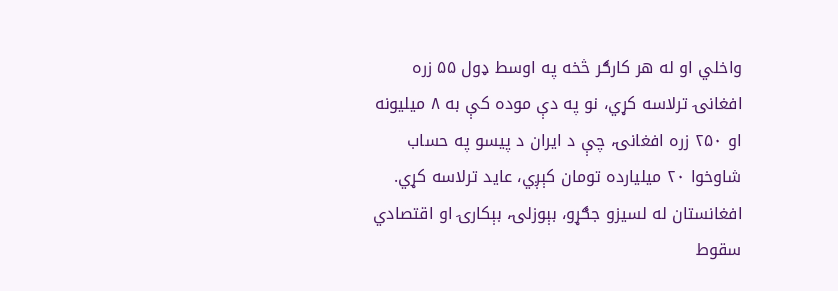واخلي او له هر کارګر څخه په اوسط ډول ۵۵ زره افغانۍ ترلاسه کړي، نو په دې موده کې به ۸ میلیونه او ۲۵۰ زره افغانۍ، چې د ایران د پیسو په حساب شاوخوا ۲۰ میلیارده تومان کېږي، عاید ترلاسه کړي.
افغانستان له لسیزو جګړو، بېوزلۍ، بېکارۍ او اقتصادي سقوط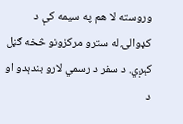وروسته لا هم په سیمه کې د کډوالۍ له سترو مرکزونو څخه ګڼل کېږي. د سفر د رسمي لارو بندېدو او د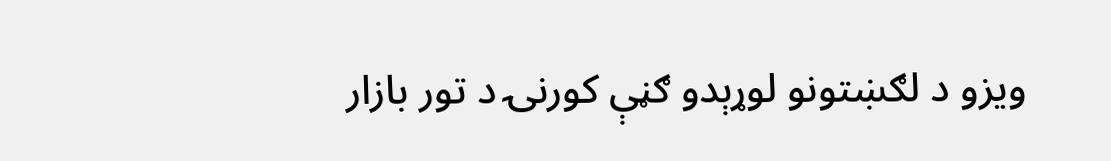ویزو د لګښتونو لوړېدو ګڼې کورنۍ د تور بازار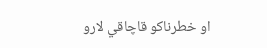او خطرناکو قاچاقي لارو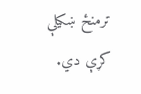ترمنځ ښکیلې کړې دي.